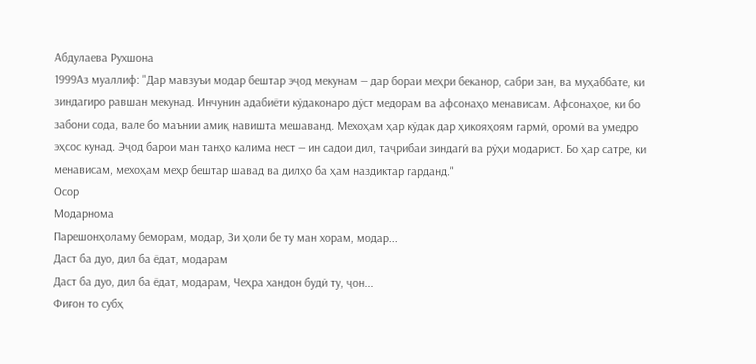Абдулаева Рухшона
1999Аз муаллиф: "Дар мавзуъи модар бештар эҷод мекунам — дар бораи меҳри беканор, сабри зан, ва муҳаббате, ки зиндагиро равшан мекунад. Инчунин адабиёти кӯдаконаро дӯст медорам ва афсонаҳо менависам. Афсонаҳое, ки бо забони сода, вале бо маънии амиқ навишта мешаванд. Мехоҳам ҳар кӯдак дар ҳикояҳоям гармӣ, оромӣ ва умедро эҳсос кунад. Эҷод барои ман танҳо калима нест — ин садои дил, таҷрибаи зиндагӣ ва рӯҳи модарист. Бо ҳар сатре, ки менависам, мехоҳам меҳр бештар шавад ва дилҳо ба ҳам наздиктар гарданд."
Осор
Модарнома
Парешонҳоламу беморам, модар, Зи ҳоли бе ту ман хорам, модар...
Даст ба дуо, дил ба ёдат, модарам
Даст ба дуо, дил ба ёдат, модарам, Чеҳра хандон будӣ ту, ҷон...
Фиғон то субҳ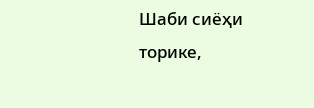Шаби сиёҳи торике,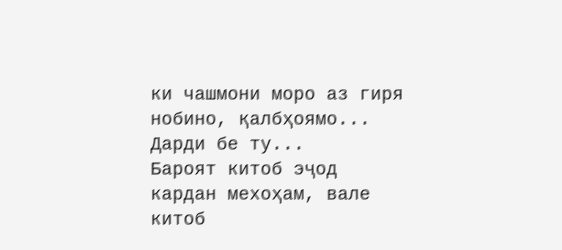ки чашмони моро аз гиря нобино, қалбҳоямо...
Дарди бе ту...
Бароят китоб эҷод кардан мехоҳам, вале китоб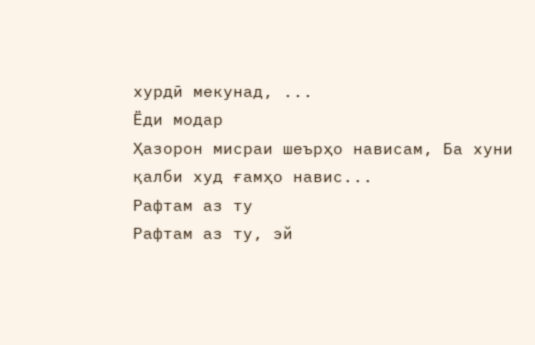хурдӣ мекунад, ...
Ёди модар
Ҳазорон мисраи шеърҳо нависам, Ба хуни қалби худ ғамҳо навис...
Рафтам аз ту
Рафтам аз ту, эй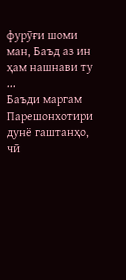фурӯғи шоми ман, Баъд аз ин ҳам нашнави ту ...
Баъди маргам
Парешонхотири дунё гаштанҳо, чӣ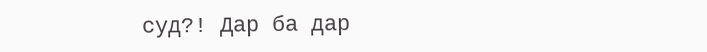суд?! Дар ба дар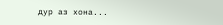дур аз хона...